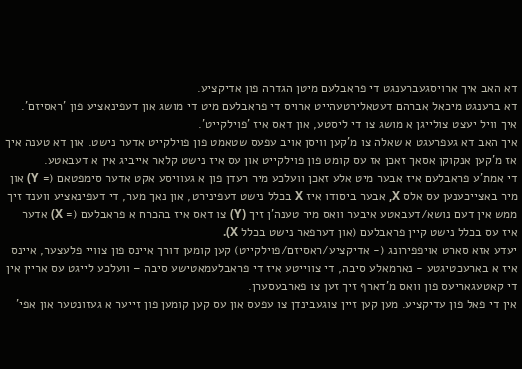דא האב איך ארויסגעברענגט די פראבלעם מיטן הגדרה פון אדיקציע.
דא ברענגט מיכאל אברהם דעטאלירטעהייט ארויס די פראבלעם מיט די מושג און דעפינאציע פון 'ראסיזם'.
איך וויל יעצט צולייגן א מושג צו די ליסטע, און דאס איז 'פוילקייט'.
איך האב דא געפרעגט א שאלה צו מ'קען וויסן אויב עפעס שטאמט פון פוילקייט אדער נישט. און דא טענה איך אז מ'קען אנקוקן אסאך זאכן אז עס קומט פון פוילקייט און עס איז נישט קלאר אייביג אין א דעבאטע.
די אמת'ע פראבלעם איז אבער מיט אלע זאכן וועלכע מיר רעדן פון א געוויסע אקט אדער סימפטאם (= Y) און מיר באצייכענען עס אלס X, אבער ביסודו איז X בכלל נישט דעפינירט, און נאך מער, די דעפינאציע ווענד זיך ממש אין דעם נושא/דעבאטע איבער וואס מיר טענה'ן זיך (Y) צו דאס איז בהכרח א פראבלעם (= X) אדער איז עס בכלל נישט קיין פראבלעם (און דערפאר נישט בכלל X).
יעדע אזא סארט אויפפירונג (- אדיקציע/ראסיזם/פוילקייט) קען קומען דורך איינס פון צוויי פלעצער, איינס איז א בארעכטיגטע - נארמאלע סיבה, די צווייטע איז די פראבלעמאטישע סיבה – וועלכע לייגט עס אריין אין די קאטעגאריעס פון וואס מ'דארף זיך זען צו פארבעסערן.
אין די פאל פון עדיקציע. מען קען זיין צוגעבינדן צו עפעס און עס קען קומען פון זייער א געזונטער און אפי'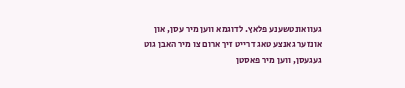געוואונטשענע פלאץ. לדוגמא ווען מיר עסן, און אונזער גאנצע טאג דרייט זיך ארום צו מיר האבן גוט געגעסן, ווען מיר פאסטן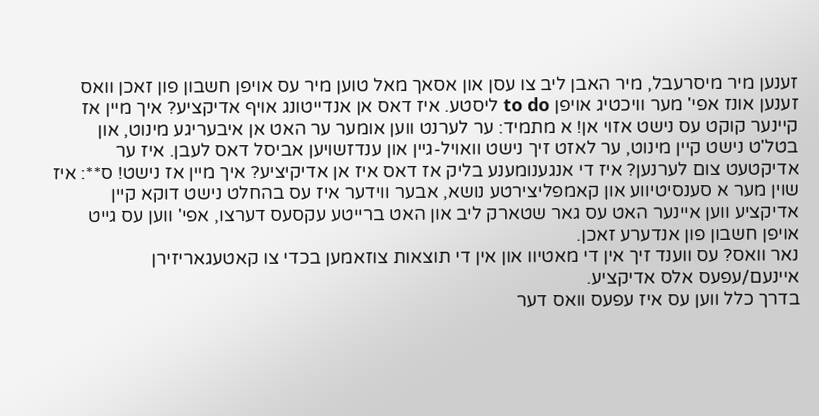זענען מיר מיסרעבל, מיר האבן ליב צו עסן און אסאך מאל טוען מיר עס אויפן חשבון פון זאכן וואס זענען אונז אפי' מער וויכטיג אויפן to do ליסטע. איז דאס אן אנדייטונג אויף אדיקציע? איך מיין אז קיינער קוקט עס נישט אזוי אן! א מתמיד: ער לערנט ווען אומער ער האט אן איבעריגע מינוט, און בטל'ט נישט קיין מינוט, ער לאזט זיך נישט וואויל-גיין און ענדזשויען אביסל דאס לעבן. איז ער אדיקטעט צום לערנען? איז די אנגענומענע בליק אז דאס איז אן אדיקיציע? איך מיין אז נישט! ס**: איז שוין מער א סענסיטיווע און קאמפליצירטע נושא, אבער ווידער איז עס בהחלט נישט דוקא קיין אדיקציע ווען איינער האט עס גאר שטארק ליב און האט ברייטע עקסעס דערצו, אפי' ווען עס גייט אויפן חשבון פון אנדערע זאכן.
נאר וואס? עס ווענד זיך אין די מאטיוו און אין די תוצאות צוזאמען בכדי צו קאטעגאריזירן איינעם/עפעס אלס אדיקציע.
בדרך כלל ווען עס איז עפעס וואס דער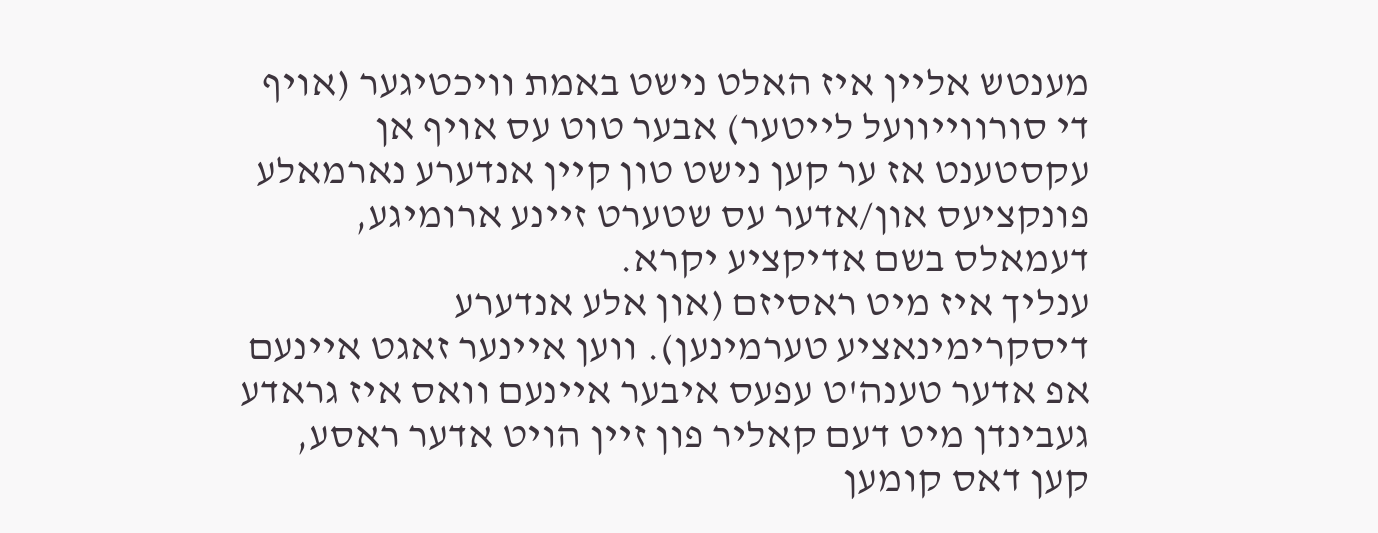מענטש אליין איז האלט נישט באמת וויכטיגער (אויף די סורווייוועל לייטער) אבער טוט עס אויף אן עקסטענט אז ער קען נישט טון קיין אנדערע נארמאלע פונקציעס און/אדער עס שטערט זיינע ארומיגע, דעמאלס בשם אדיקציע יקרא.
ענליך איז מיט ראסיזם (און אלע אנדערע דיסקרימינאציע טערמינען). ווען איינער זאגט איינעם אפ אדער טענה'ט עפעס איבער איינעם וואס איז גראדע געבינדן מיט דעם קאליר פון זיין הויט אדער ראסע, קען דאס קומען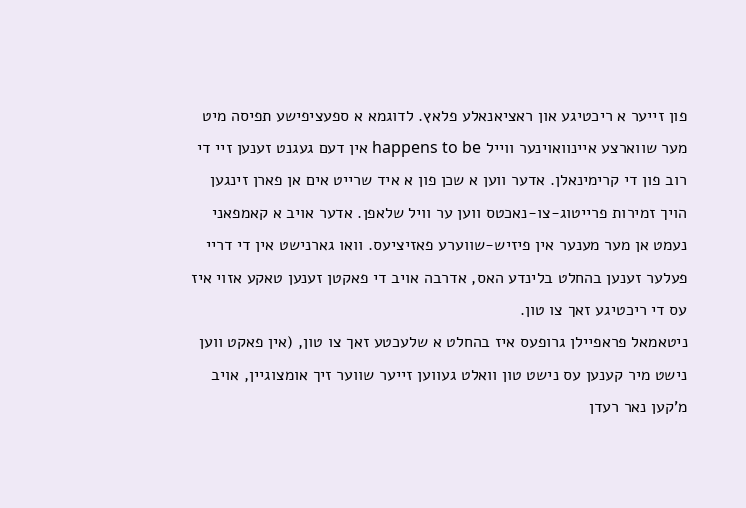פון זייער א ריכטיגע און ראציאנאלע פלאץ. לדוגמא א ספעציפישע תפיסה מיט מער שווארצע איינוואוינער ווייל happens to be אין דעם געגנט זענען זיי די רוב פון די קרימינאלן. אדער ווען א שכן פון א איד שרייט אים אן פארן זינגען הויך זמירות פרייטוג-צו-נאכטס ווען ער וויל שלאפן. אדער אויב א קאמפאני נעמט אן מער מענער אין פיזיש-שווערע פאזיציעס. וואו גארנישט אין די דריי פעלער זענען בהחלט בלינדע האס, אדרבה אויב די פאקטן זענען טאקע אזוי איז עס די ריכטיגע זאך צו טון.
ניטאמאל פראפיילן גרופעס איז בהחלט א שלעכטע זאך צו טון, (אין פאקט ווען נישט מיר קענען עס נישט טון וואלט געווען זייער שווער זיך אומצוגיין, אויב מ'קען נאר רעדן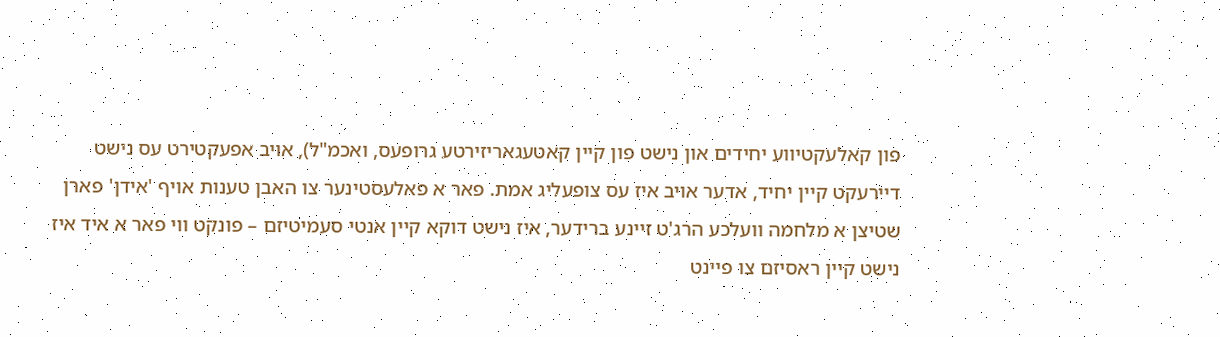פון קאלעקטיווע יחידים און נישט פון קיין קאטעגאריזירטע גרופעס, ואכמ"ל), אויב אפעקטירט עס נישט דיירעקט קיין יחיד, אדער אויב איז עס צופעליג אמת. פאר א פאלעסטינער צו האבן טענות אויף 'אידן' פארן שטיצן א מלחמה וועלכע הרג'ט זיינע ברידער, איז נישט דוקא קיין אנטי סעמיטיזם – פונקט ווי פאר א איד איז נישט קיין ראסיזם צו פיינט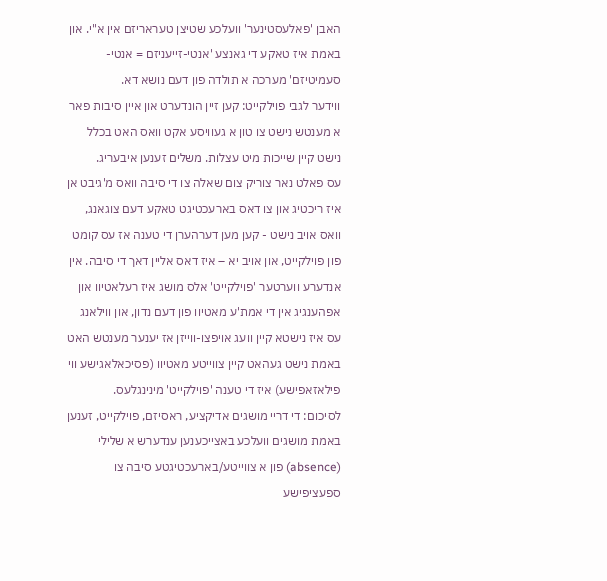האבן 'פאלעסטינער' וועלכע שטיצן טעראריזם אין א"י. און באמת איז טאקע די גאנצע 'אנטי-זייעניזם = אנטי-סעמיטיזם' מערכה א תולדה פון דעם נושא דא.
ווידער לגבי פוילקייט: קען זיין הונדערט און איין סיבות פאר א מענטש נישט צו טון א געוויסע אקט וואס האט בכלל נישט קיין שייכות מיט עצלות. משלים זענען איבעריג.
עס פאלט נאר צוריק צום שאלה צו די סיבה וואס מ'גיבט אן איז ריכטיג און צו דאס בארעכטיגט טאקע דעם צוגאנג, וואס אויב נישט - קען מען דערהערן די טענה אז עס קומט פון פוילקייט, און אויב יא – איז דאס אליין דאך די סיבה. אין אנדערע ווערטער 'פוילקייט' אלס מושג איז רעלאטיוו און אפהענגיג אין די אמת'ע מאטיוו פון דעם נדון, און ווילאנג עס איז נישטא קיין וועג אויפצו-ווייזן אז יענער מענטש האט באמת נישט געהאט קיין צווייטע מאטיוו (פסיכאלאגישע ווי פילאזאפישע) איז די טענה 'פוילקייט' מינינגלעס.
לסיכום: די דריי מושגים אדיקציע, ראסיזם, פוילקייט, זענען באמת מושגים וועלכע באצייכענען ענדערש א שלילי (absence) פון א צווייטע/בארעכטיגטע סיבה צו ספעציפישע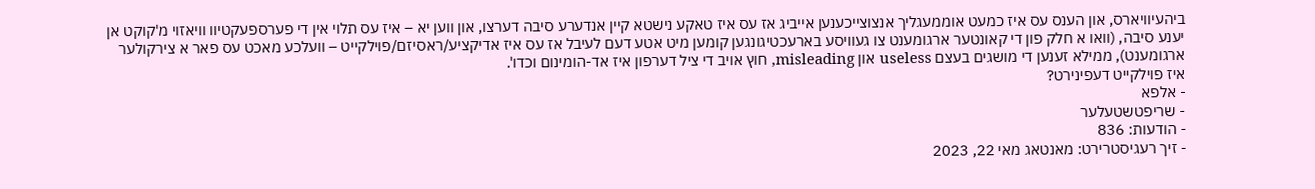ביהעיוויארס, און הענס עס איז כמעט אוממעגליך אנצוצייכענען אייביג אז עס איז טאקע נישטא קיין אנדערע סיבה דערצו, און ווען יא – איז עס תלוי אין די פערספעקטיוו וויאזוי מ'קוקט אן יענע סיבה, (וואו א חלק פון די קאונטער ארגומענט צו געוויסע בארעכטיגונגען קומען מיט אטע דעם לעיבל אז עס איז אדיקציע/ראסיזם/פוילקייט – וועלכע מאכט עס פאר א צירקולער ארגומענט), ממילא זענען די מושגים בעצם useless און misleading, חוץ אויב די ציל דערפון איז אד-הומינום וכדו'.
איז פוילקייט דעפינירט?
- אלפא
- שריפטשטעלער
- הודעות: 836
- זיך רעגיסטרירט: מאנטאג מאי 22, 2023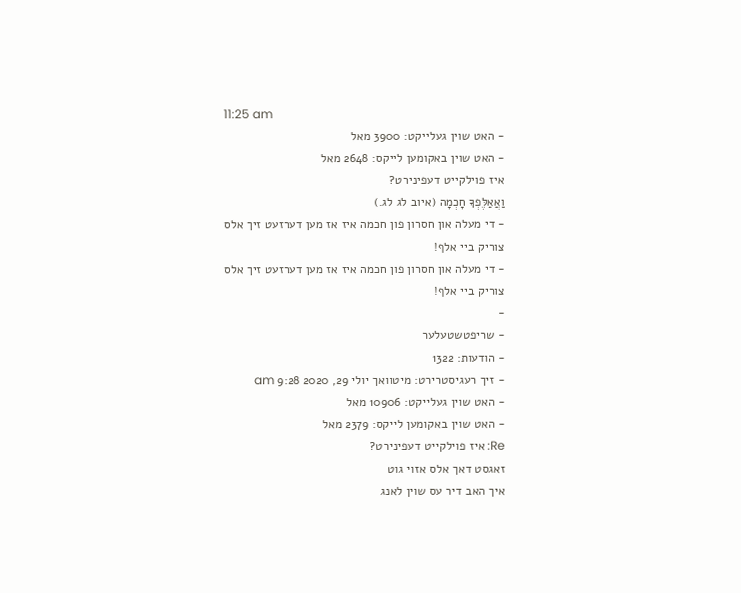11:25 am
- האט שוין געלייקט: 3900 מאל
- האט שוין באקומען לייקס: 2648 מאל
איז פוילקייט דעפינירט?
וַאֲאַלֶּפְךָ חָכְמָה (איוב לג לג.)
- די מעלה און חסרון פון חכמה איז אז מען דערזעט זיך אלס צוריק ביי אלף!
- די מעלה און חסרון פון חכמה איז אז מען דערזעט זיך אלס צוריק ביי אלף!
-
- שריפטשטעלער
- הודעות: 1322
- זיך רעגיסטרירט: מיטוואך יולי 29, 2020 9:28 am
- האט שוין געלייקט: 10906 מאל
- האט שוין באקומען לייקס: 2379 מאל
Re: איז פוילקייט דעפינירט?
זאגסט דאך אלס אזוי גוט
איך האב דיר עס שוין לאנג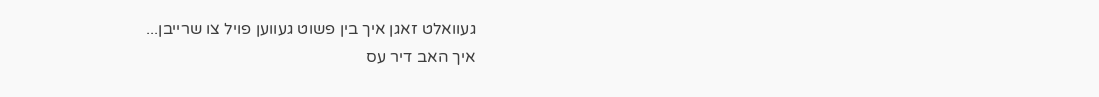געוואלט זאגן איך בין פשוט געווען פויל צו שרייבן...
איך האב דיר עס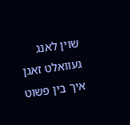שוין לאנג געוואלט זאגן איך בין פשוט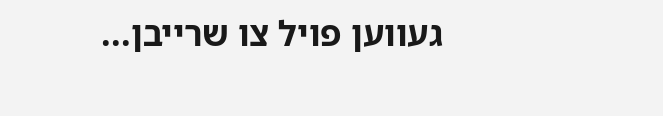געווען פויל צו שרייבן...